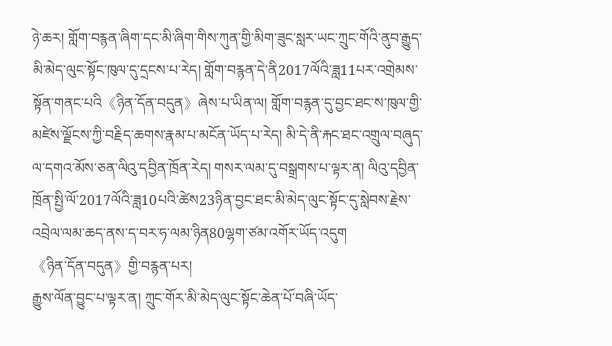ཉེ་ཆར། གློག་བརྙན་ཞིག་དང་མི་ཞིག་གིས་ཀུན་གྱི་མིག་ཟུང་སླར་ཡང་ཀྲུང་གོའི་ནུབ་རྒྱུད་མི་མེད་ལུང་སྟོང་ཁུལ་དུ་དྲངས་པ་རེད། གློག་བརྙན་དེ་ནི2017ལོའི་ཟླ11པར་འགྲེམས་སྟོན་གནང་པའི《ཉིན་དོན་བདུན》ཞེས་པ་ཡིན་ལ། གློག་བརྙན་དུ་བྱང་ཐང་ས་ཁུལ་གྱི་མཛེས་ལྗོངས་ཀྱི་བརྗིད་ཆགས་རྣམ་པ་མངོན་ཡོད་པ་རེད། མི་དེ་ནི་རྐང་ཐང་འགྲུལ་བཞུད་ལ་དགའ་མོས་ཅན་ལིའུ་དབྱིན་ཁྲོན་རེད། གསར་ལམ་དུ་བསྒྲགས་པ་ལྟར་ན། ལིའུ་དབྱིན་ཁྲོན་སྤྱི་ལོ་2017ལོའི་ཟླ10པའི་ཚེས23ཉིན་བྱང་ཐང་མི་མེད་ལུང་སྟོང་དུ་སླེབས་རྗེས་འབྲེལ་ལམ་ཆད་ནས་ད་བར་ཧ་ལམ་ཉིན80ལྷག་ཙམ་འགོར་ཡོད་འདུག
《ཉིན་དོན་བདུན》གྱི་བརྙན་པར།
རྒྱུས་ལོན་བྱུང་པ་ལྟར་ན། ཀྲུང་གོར་མི་མེད་ལུང་སྟོང་ཆེན་པོ་བཞི་ཡོད་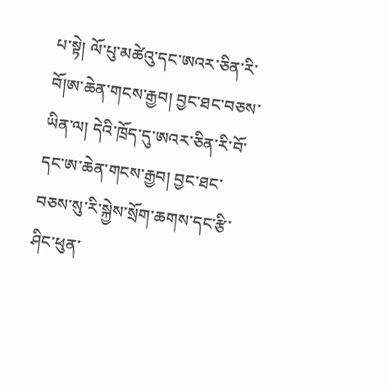པ་སྟེ། ལོ་པུ་མཚེའུ་དང་ཨའར་ཅིན་རི་བོ།ཨ་ཆེན་གངས་རྒྱབ། བྱང་ཐང་བཅས་ཡིན་ལ། དེའི་ཁྲོད་དུ་ཨའར་ཅིན་རི་བོ་དང་ཨ་ཆེན་གངས་རྒྱབ། བྱང་ཐང་བཅས་སུ་རི་སྐྱེས་སྲོག་ཆགས་དང་རྩི་ཤིང་ཕུན་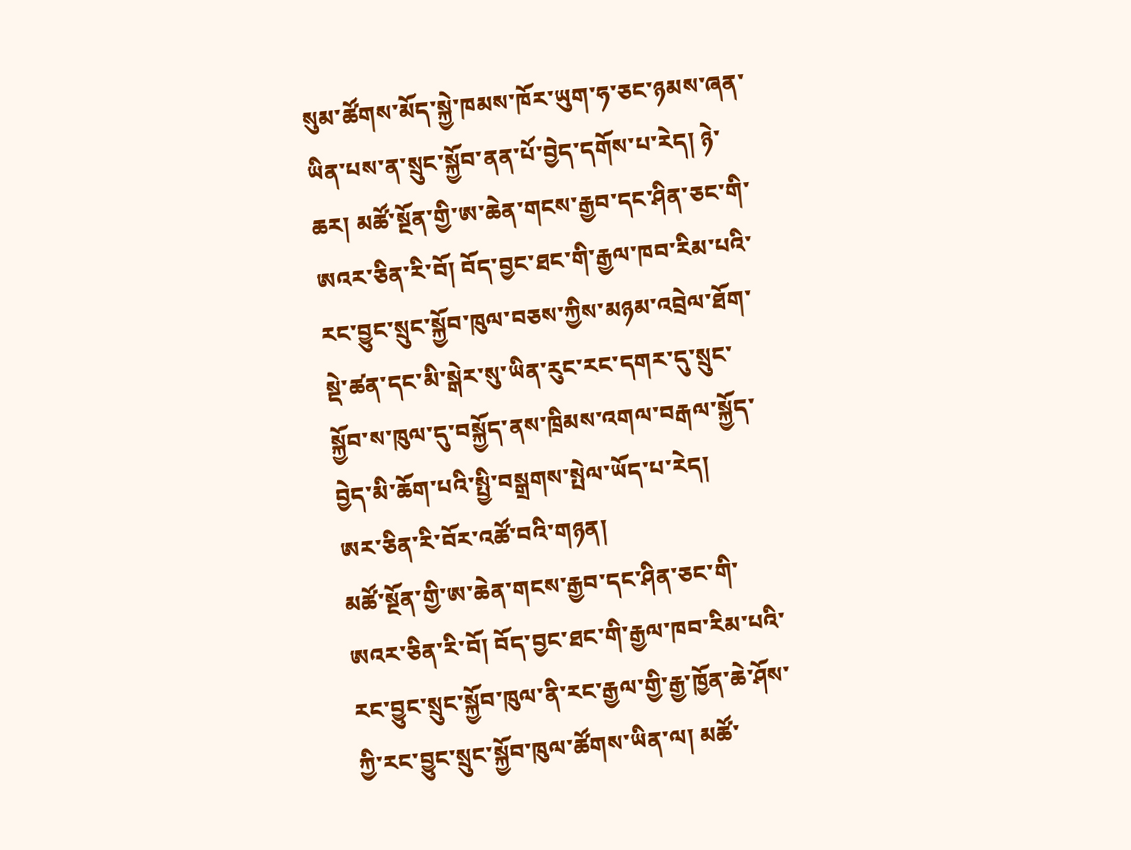སུམ་ཚོགས་མོད་སྐྱེ་ཁམས་ཁོར་ཡུག་ཧ་ཅང་ཉམས་ཞན་ཡིན་པས་ན་སྲུང་སྐྱོབ་ནན་པོ་བྱེད་དགོས་པ་རེད། ཉེ་ཆར། མཚོ་སྔོན་གྱི་ཨ་ཆེན་གངས་རྒྱབ་དང་ཤིན་ཅང་གི་ཨའར་ཅིན་རི་བོ། བོད་བྱང་ཐང་གི་རྒྱལ་ཁབ་རིམ་པའི་རང་བྱུང་སྲུང་སྐྱོབ་ཁུལ་བཅས་ཀྱིས་མཉམ་འབྲེལ་ཐོག་སྡེ་ཚན་དང་མི་སྒེར་སུ་ཡིན་རུང་རང་དགར་དུ་སྲུང་སྐྱོབ་ས་ཁུལ་དུ་བསྐྱོད་ནས་ཁྲིམས་འགལ་བརྒལ་སྐྱོད་བྱེད་མི་ཆོག་པའི་སྤྱི་བསྒྲགས་སྤེལ་ཡོད་པ་རེད།
ཨར་ཅིན་རི་བོར་འཚོ་བའི་གཉན།
མཚོ་སྔོན་གྱི་ཨ་ཆེན་གངས་རྒྱབ་དང་ཤིན་ཅང་གི་ཨའར་ཅིན་རི་བོ། བོད་བྱང་ཐང་གི་རྒྱལ་ཁབ་རིམ་པའི་རང་བྱུང་སྲུང་སྐྱོབ་ཁུལ་ནི་རང་རྒྱལ་གྱི་རྒྱ་ཁྱོན་ཆེ་ཤོས་ཀྱི་རང་བྱུང་སྲུང་སྐྱོབ་ཁུལ་ཚོགས་ཡིན་ལ། མཚོ་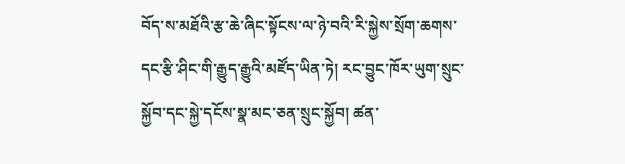བོད་ས་མཐོའི་རྩ་ཆེ་ཞིང་སྟོངས་ལ་ཉེ་བའི་རི་སྐྱེས་སྲོག་ཆགས་དང་རྩི་ཤིང་གི་རྒྱུད་རྒྱུའི་མཛོད་ཡིན་ཏེ། རང་བྱུང་ཁོར་ཡུག་སྲུང་སྐྱོབ་དང་སྐྱེ་དངོས་སྣ་མང་ཅན་སྲུང་སྐྱོབ། ཚན་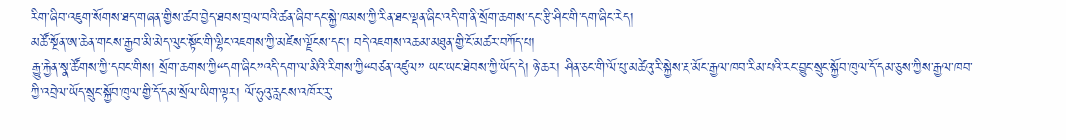རིག་ཞིབ་འཇུག་སོགས་ཐད་གཞན་གྱིས་ཚབ་བྱེད་ཐབས་བྲལ་བའི་ཚན་ཞིབ་དང་སྐྱེ་ཁམས་ཀྱི་རིན་ཐང་ལྡན་ཞིང་འདི་ག་ནི་སྲོག་ཆགས་དང་རྩི་ཤིང་གི་དག་ཞིང་རེད།
མཚོ་སྔོན་ཨ་ཆེན་གངས་རྒྱབ་མི་མེད་ལུང་སྟོང་གི་ལྷིང་འཇགས་ཀྱི་མཛེས་ལྗོངས་དང་། བདེ་འཇགས་འཆམ་མཐུན་གྱི་ངོ་མཚར་བཀོད་པ།
རྒྱུ་རྐྱེན་སྣ་ཚོགས་ཀྱི་དབང་གིས། སྲོག་ཆགས་ཀྱི“དག་ཞིང”འདི་དག་ལ་མིའི་རིགས་ཀྱི“བཙན་འཛུལ” ཡང་ཡང་ཐེབས་ཀྱི་ཡོད་དེ། ཉེ་ཆར། ཤིན་ཅང་གི་ལོ་པུ་མཚེའུ་རི་སྐྱེས་རྔ་མོང་རྒྱལ་ཁབ་རིམ་པའི་རང་བྱུང་སྲུང་སྐྱོབ་ཁུལ་དོ་དམ་ཅུས་ཀྱིས་རྒྱལ་ཁབ་ཀྱི་འབྲེལ་ཡོད་སྲུང་སྐྱོབ་ཁུལ་གྱི་དོ་དམ་སྲོལ་ཡིག་ལྟར། ལོ་ཧུའུ་རླངས་འཁོར་རུ་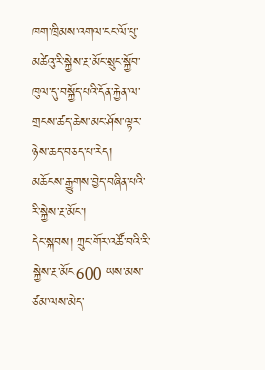ཁག་ཁྲིམས་འགལ་ངང་ལོ་པུ་མཚེའུ་རི་སྐྱེས་རྔ་མོང་སྲུང་སྐྱོབ་ཁུལ་དུ་བསྐྱོད་པའི་དོན་རྐྱེན་ལ་གྲངས་ཚད་ཆེས་མང་ཤོས་ལྟར་ཉེས་ཆད་བཅད་པ་རེད།
མཆོངས་རྒྱུགས་བྱེད་བཞིན་པའི་རི་སྐྱེས་རྔ་མོང་།
དེང་སྐབས། ཀྲུང་གོར་འཚོ་བའི་རི་སྐྱེས་རྔ་མོང600 ཡས་མས་ཙམ་ལས་མེད་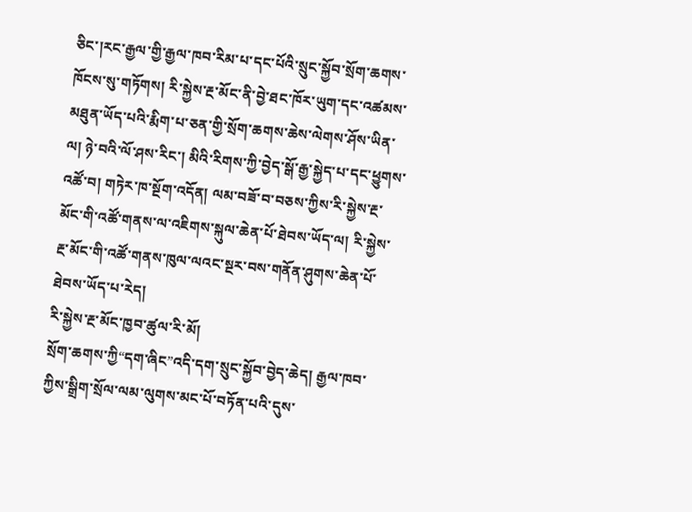ཅིང་།རང་རྒྱལ་གྱི་རྒྱལ་ཁབ་རིམ་པ་དང་པོའི་སྲུང་སྐྱོབ་སྲོག་ཆགས་ཁོངས་སུ་གཏོགས། རི་སྐྱེས་རྔ་མོང་ནི་བྱེ་ཐང་ཁོར་ཡུག་དང་འཚམས་མཐུན་ཡོད་པའི་རྨིག་པ་ཅན་གྱི་སྲོག་ཆགས་ཆེས་ལེགས་ཤོས་ཡིན་ལ། ཉེ་བའི་ལོ་ཤས་རིང་། མིའི་རིགས་ཀྱི་བྱེད་སྒོ་རྒྱ་སྐྱེད་པ་དང་ཕྱུགས་འཚོ་བ། གཏེར་ཁ་སྔོག་འདོན། ལམ་བཟོ་བ་བཅས་ཀྱིས་རི་སྐྱེས་རྔ་མོང་གི་འཚོ་གནས་ལ་འཇིགས་སྐུལ་ཆེན་པོ་ཐེབས་ཡོད་ལ། རི་སྐྱེས་རྔ་མོང་གི་འཚོ་གནས་ཁུལ་ལའང་སྔར་བས་གནོན་ཤུགས་ཆེན་པོ་ཐེབས་ཡོད་པ་རེད།
རི་སྐྱེས་རྔ་མོང་ཁྱབ་ཚུལ་རི་མོ།
སྲོག་ཆགས་ཀྱི“དག་ཞིང”འདི་དག་སྲུང་སྐྱོབ་བྱེད་ཆེད། རྒྱལ་ཁབ་ཀྱིས་སྒྲིག་སྲོལ་ལམ་ལུགས་མང་པོ་བཏོན་པའི་དུས་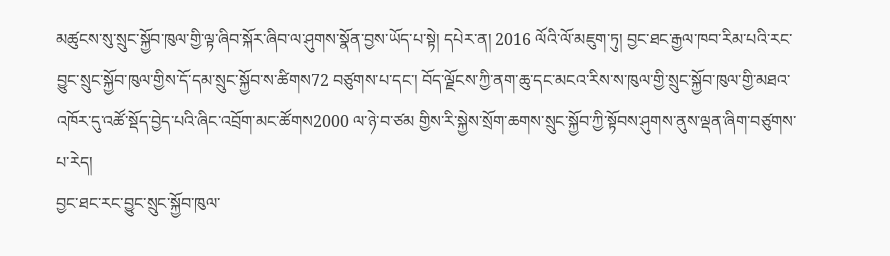མཚུངས་སུ་སྲུང་སྐྱོབ་ཁུལ་གྱི་ལྟ་ཞིབ་སྐོར་ཞིབ་ལ་ཤུགས་སྣོན་བྱས་ཡོད་པ་སྟེ། དཔེར་ན། 2016 ལོའི་ལོ་མཇུག་ཏུ། བྱང་ཐང་རྒྱལ་ཁབ་རིམ་པའི་རང་བྱུང་སྲུང་སྐྱོབ་ཁུལ་གྱིས་དོ་དམ་སྲུང་སྐྱོབ་ས་ཚིགས72 བཙུགས་པ་དང་། བོད་ལྗོངས་ཀྱི་ནག་ཆུ་དང་མངའ་རིས་ས་ཁུལ་གྱི་སྲུང་སྐྱོབ་ཁུལ་གྱི་མཐའ་འཁོར་དུ་འཚོ་སྡོད་བྱེད་པའི་ཞིང་འབྲོག་མང་ཚོགས2000 ལ་ཉེ་བ་ཙམ གྱིས་རི་སྐྱེས་སྲོག་ཆགས་སྲུང་སྐྱོབ་ཀྱི་སྟོབས་ཤུགས་ནུས་ལྡན་ཞིག་བཙུགས་པ་རེད།
བྱང་ཐང་རང་བྱུང་སྲུང་སྐྱོབ་ཁུལ་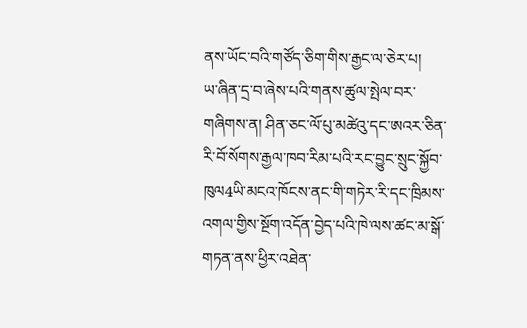ནས་ཡོང་བའི་གཙོད་ཅིག་གིས་རྒྱང་ལ་ཅེར་པ།
ཡ་ཞིན་དྲ་བ་ཞེས་པའི་གནས་ཚུལ་སྤེལ་བར་གཞིགས་ན། ཤིན་ཅང་ལོ་པུ་མཚེའུ་དང་ཨའར་ཅིན་རི་བོ་སོགས་རྒྱལ་ཁབ་རིམ་པའི་རང་བྱུང་སྲུང་སྐྱོབ་ཁུལ4ཡི་མངའ་ཁོངས་ནང་གི་གཏེར་རི་དང་ཁྲིམས་འགལ་གྱིས་སྔོག་འདོན་བྱེད་པའི་ཁེ་ལས་ཚང་མ་སྒོ་གཏན་ནས་ཕྱིར་འཐེན་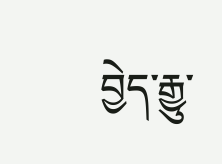བྱེད་རྒྱུ་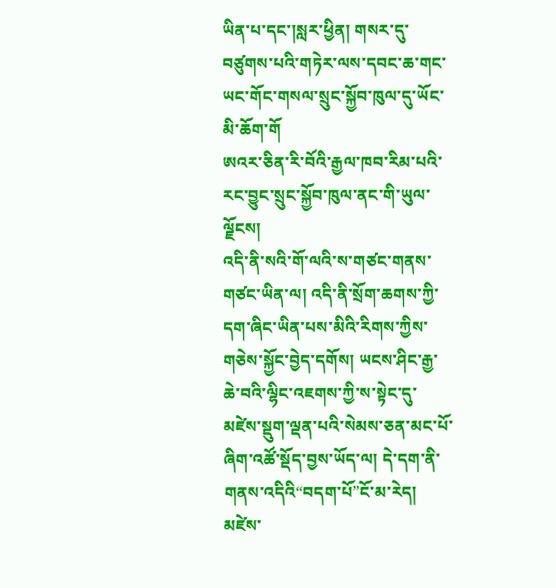ཡིན་པ་དང་།སླར་ཕྱིན། གསར་དུ་བཙུགས་པའི་གཏེར་ལས་དབང་ཆ་གང་ཡང་གོང་གསལ་སྲུང་སྐྱོབ་ཁུལ་དུ་ཡོང་མི་ཆོག་གོ
ཨའར་ཅིན་རི་བོའི་རྒྱལ་ཁབ་རིམ་པའི་རང་བྱུང་སྲུང་སྐྱོབ་ཁུལ་ནང་གི་ཡུལ་ལྗོངས།
འདི་ནི་སའི་གོ་ལའི་ས་གཙང་གནས་གཙང་ཡིན་ལ། འདི་ནི་སྲོག་ཆགས་ཀྱི་དག་ཞིང་ཡིན་པས་མིའི་རིགས་ཀྱིས་གཅེས་སྐྱོང་བྱེད་དགོས། ཡངས་ཤིང་རྒྱ་ཆེ་བའི་ལྷིང་འཇགས་ཀྱི་ས་སྟེང་དུ་མཛེས་སྡུག་ལྡན་པའི་སེམས་ཅན་མང་པོ་ཞིག་འཚོ་སྡོད་བྱས་ཡོད་ལ། དེ་དག་ནི་གནས་འདིའི“བདག་པོ”ངོ་མ་རེད།
མཛེས་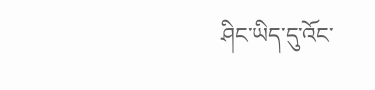ཤིང་ཡིད་དུ་འོང་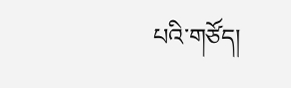པའི་གཙོད།